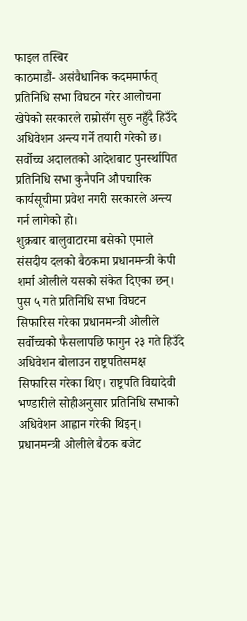फाइल तस्बिर
काठमाडौं- असंवैधानिक कदममार्फत् प्रतिनिधि सभा विघटन गरेर आलोचना खेपेको सरकारले राम्रोसँग सुरु नहुँदै हिउँदे अधिवेशन अन्त्य गर्ने तयारी गरेको छ। सर्वोच्च अदालतको आदेशबाट पुनर्स्थापित प्रतिनिधि सभा कुनैपनि औपचारिक कार्यसूचीमा प्रवेश नगरी सरकारले अन्त्य गर्न लागेको हो।
शुक्रबार बालुवाटारमा बसेको एमाले संसदीय दलको बैठकमा प्रधानमन्त्री केपी शर्मा ओलीले यसको संकेत दिएका छन्। पुस ५ गते प्रतिनिधि सभा विघटन सिफारिस गरेका प्रधानमन्त्री ओलीले सर्वोच्चको फैसलापछि फागुन २३ गते हिउँदे अधिवेशन बोलाउन राष्ट्रपतिसमक्ष सिफारिस गरेका थिए। राष्ट्रपति विद्यादेवी भण्डारीले सोहीअनुसार प्रतिनिधि सभाको अधिवेशन आह्वान गरेकी थिइन्। प्रधानमन्त्री ओलीले बैठक बजेट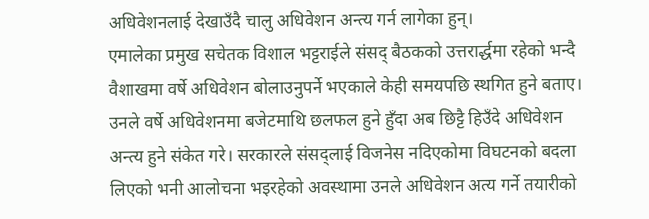अधिवेशनलाई देखाउँदै चालु अधिवेशन अन्त्य गर्न लागेका हुन्।
एमालेका प्रमुख सचेतक विशाल भट्टराईले संसद् बैठकको उत्तरार्द्धमा रहेको भन्दै वैशाखमा वर्षे अधिवेशन बोलाउनुपर्ने भएकाले केही समयपछि स्थगित हुने बताए। उनले वर्षे अधिवेशनमा बजेटमाथि छलफल हुने हुँदा अब छिट्टै हिउँदे अधिवेशन अन्त्य हुने संकेत गरे। सरकारले संसद्लाई विजनेस नदिएकोमा विघटनको बदला लिएको भनी आलोचना भइरहेको अवस्थामा उनले अधिवेशन अत्य गर्ने तयारीको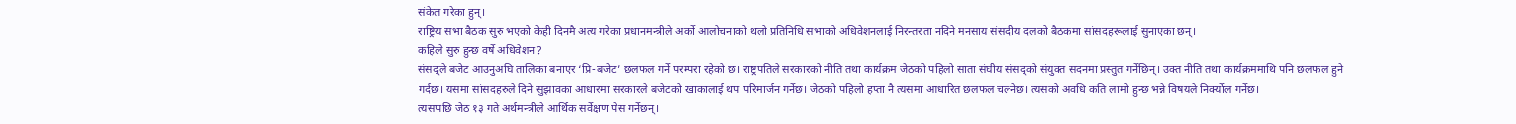संकेत गरेका हुन्।
राष्ट्रिय सभा बैठक सुरु भएको केही दिनमै अत्य गरेका प्रधानमन्त्रीले अर्को आलोचनाको थलो प्रतिनिधि सभाको अधिवेशनलाई निरन्तरता नदिने मनसाय संसदीय दलको बैठकमा सांसदहरूलाई सुनाएका छन्।
कहिले सुरु हुन्छ वर्षे अधिवेशन?
संसद्ले बजेट आउनुअघि तालिका बनाएर ‘प्रि-बजेट’ छलफल गर्ने परम्परा रहेको छ। राष्ट्रपतिले सरकारको नीति तथा कार्यक्रम जेठको पहिलो साता संघीय संसद्को संयुक्त सदनमा प्रस्तुत गर्नेछिन्। उक्त नीति तथा कार्यक्रममाथि पनि छलफल हुने गर्दछ। यसमा सांसदहरुले दिने सुझावका आधारमा सरकारले बजेटको खाकालाई थप परिमार्जन गर्नेछ। जेठको पहिलो हप्ता नै त्यसमा आधारित छलफल चल्नेछ। त्यसको अवधि कति लामो हुन्छ भन्ने विषयले निर्क्योल गर्नेछ।
त्यसपछि जेठ १३ गते अर्थमन्त्रीले आर्थिक सर्वेक्षण पेस गर्नेछन्।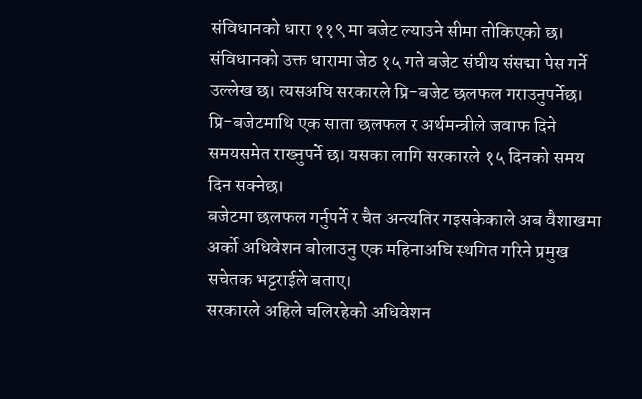संविधानको धारा ११९ मा बजेट ल्याउने सीमा तोकिएको छ। संविधानको उक्त धारामा जेठ १५ गते बजेट संघीय संसद्मा पेस गर्ने उल्लेख छ। त्यसअघि सरकारले प्रि-बजेट छलफल गराउनुपर्नेछ। प्रि-बजेटमाथि एक साता छलफल र अर्थमन्त्रीले जवाफ दिने समयसमेत राख्नुपर्ने छ। यसका लागि सरकारले १५ दिनको समय दिन सक्नेछ।
बजेटमा छलफल गर्नुपर्ने र चैत अन्त्यतिर गइसकेकाले अब वैशाखमा अर्को अधिवेशन बोलाउनु एक महिनाअघि स्थगित गरिने प्रमुख सचेतक भट्टराईले बताए।
सरकारले अहिले चलिरहेको अधिवेशन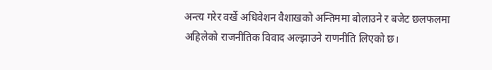अन्त्य गरेर वर्खे अधिवेशन वैशाखको अन्तिममा बोलाउने र बजेट छलफलमा अहिलेको राजनीतिक विवाद अल्झाउने राणनीति लिएको छ।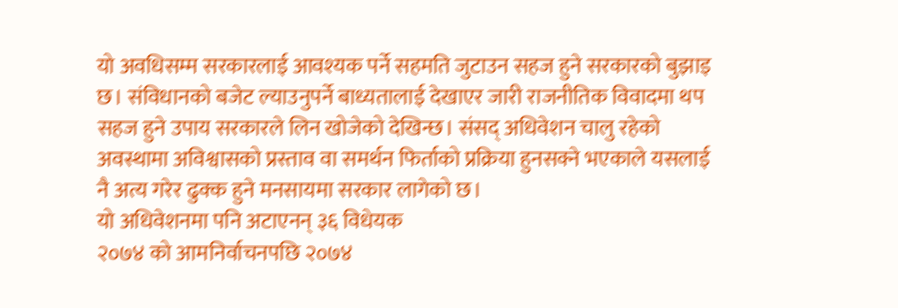यो अवधिसम्म सरकारलाई आवश्यक पर्ने सहमति जुटाउन सहज हुने सरकारको बुझाइ छ। संविधानको बजेट ल्याउनुपर्ने बाध्यतालाई देखाएर जारी राजनीतिक विवादमा थप सहज हुने उपाय सरकारले लिन खोजेको देखिन्छ। संसद् अधिवेशन चालु रहेको अवस्थामा अविश्वासको प्रस्ताव वा समर्थन फिर्ताको प्रक्रिया हुनसक्ने भएकाले यसलाई नै अत्य गरेर ढुक्क हुने मनसायमा सरकार लागेको छ।
यो अधिवेशनमा पनि अटाएनन् ३६ विधेयक
२०७४ को आमनिर्वाचनपछि २०७४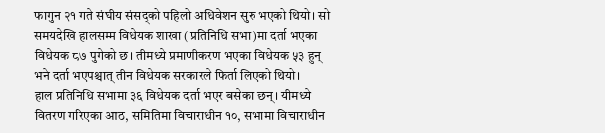फागुन २१ गते संघीय संसद्को पहिलो अधिवेशन सुरु भएको थियो। सो समयदेखि हालसम्म विधेयक शाखा (प्रतिनिधि सभा)मा दर्ता भएका विधेयक ८७ पुगेको छ। तीमध्ये प्रमाणीकरण भएका विधेयक ५३ हुन् भने दर्ता भएपश्चात् तीन विधेयक सरकारले फिर्ता लिएको थियो।
हाल प्रतिनिधि सभामा ३६ विधेयक दर्ता भएर बसेका छन्। यीमध्ये वितरण गरिएका आठ, समितिमा विचाराधीन १०, सभामा विचाराधीन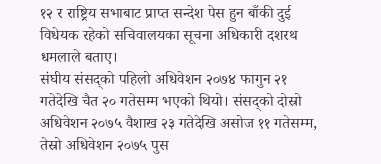१२ र राष्ट्रिय सभाबाट प्राप्त सन्देश पेस हुन बाँकी दुई विधेयक रहेको सचिवालयका सूचना अधिकारी दशरथ धमलाले बताए।
संघीय संसद्को पहिलो अधिवेशन २०७४ फागुन २१ गतेदेखि चैत २० गतेसम्म भएको थियो। संसद्को दोस्रो अधिवेशन २०७५ वैशाख २३ गतेदेखि असोज ११ गतेसम्म, तेस्रो अधिवेशन २०७५ पुस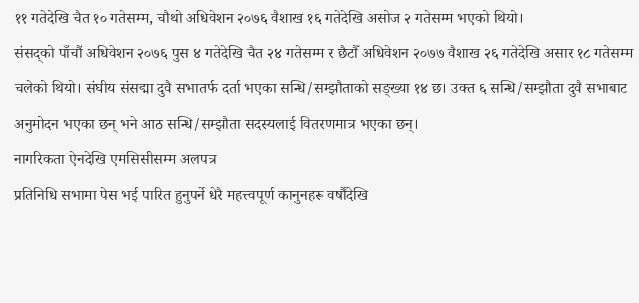११ गतेदेखि चैत १० गतेसम्म, चौथो अधिवेशन २०७६ वैशाख १६ गतेदेखि असोज २ गतेसम्म भएको थियो।
संसद्को पाँचौं अधिवेशन २०७६ पुस ४ गतेदेखि चैत २४ गतेसम्म र छैटौँ अधिवेशन २०७७ वैशाख २६ गतेदेखि असार १८ गतेसम्म चलेको थियो। संघीय संसद्मा दुवै सभातर्फ दर्ता भएका सन्धि/सम्झौताको सङ्ख्या १४ छ। उक्त ६ सन्धि/सम्झौता दुवै सभाबाट अनुमोदन भएका छन् भने आठ सन्धि/सम्झौता सदस्यलाई वितरणमात्र भएका छन्।
नागरिकता ऐनदेखि एमसिसीसम्म अलपत्र
प्रतिनिधि सभामा पेस भई पारित हुनुपर्ने धेरै महत्त्वपूर्ण कानुनहरू वर्षौंदेखि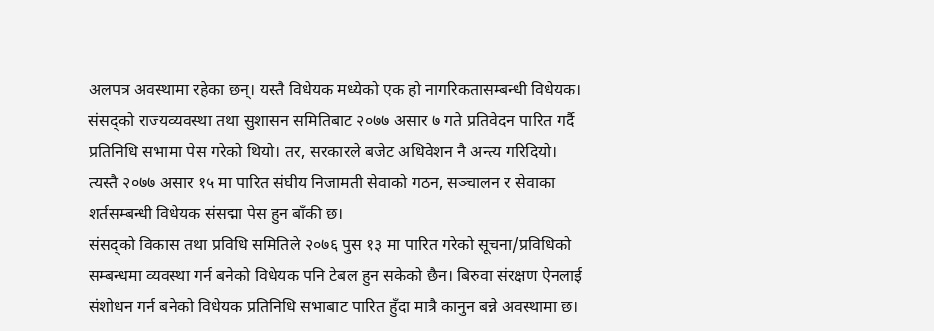अलपत्र अवस्थामा रहेका छन्। यस्तै विधेयक मध्येको एक हो नागरिकतासम्बन्धी विधेयक।
संसद्को राज्यव्यवस्था तथा सुशासन समितिबाट २०७७ असार ७ गते प्रतिवेदन पारित गर्दै प्रतिनिधि सभामा पेस गरेको थियो। तर, सरकारले बजेट अधिवेशन नै अन्त्य गरिदियो। त्यस्तै २०७७ असार १५ मा पारित संघीय निजामती सेवाको गठन, सञ्चालन र सेवाका शर्तसम्बन्धी विधेयक संसद्मा पेस हुन बाँकी छ।
संसद्को विकास तथा प्रविधि समितिले २०७६ पुस १३ मा पारित गरेको सूचना/प्रविधिको सम्बन्धमा व्यवस्था गर्न बनेको विधेयक पनि टेबल हुन सकेको छैन। बिरुवा संरक्षण ऐनलाई संशोधन गर्न बनेको विधेयक प्रतिनिधि सभाबाट पारित हुँदा मात्रै कानुन बन्ने अवस्थामा छ।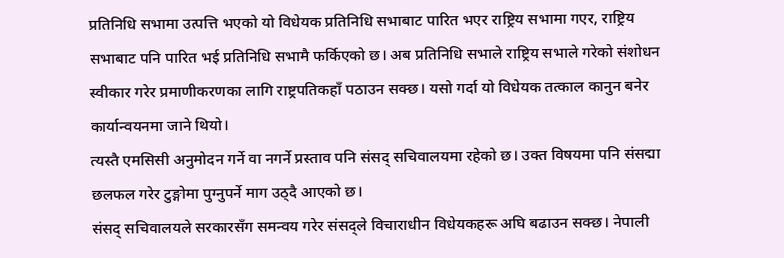प्रतिनिधि सभामा उत्पत्ति भएको यो विधेयक प्रतिनिधि सभाबाट पारित भएर राष्ट्रिय सभामा गएर, राष्ट्रिय सभाबाट पनि पारित भई प्रतिनिधि सभामै फर्किएको छ। अब प्रतिनिधि सभाले राष्ट्रिय सभाले गरेको संशोधन स्वीकार गरेर प्रमाणीकरणका लागि राष्ट्रपतिकहाँ पठाउन सक्छ। यसो गर्दा यो विधेयक तत्काल कानुन बनेर कार्यान्वयनमा जाने थियो।
त्यस्तै एमसिसी अनुमोदन गर्ने वा नगर्ने प्रस्ताव पनि संसद् सचिवालयमा रहेको छ। उक्त विषयमा पनि संसद्मा छलफल गरेर टुङ्गोमा पुग्नुपर्ने माग उठ्दै आएको छ।
संसद् सचिवालयले सरकारसँग समन्वय गरेर संसद्ले विचाराधीन विधेयकहरू अघि बढाउन सक्छ। नेपाली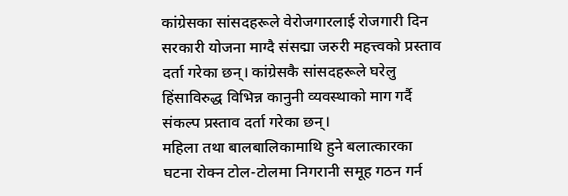कांग्रेसका सांसदहरूले वेरोजगारलाई रोजगारी दिन सरकारी योजना माग्दै संसद्मा जरुरी महत्त्वको प्रस्ताव दर्ता गरेका छन्। कांग्रेसकै सांसदहरूले घरेलु हिंसाविरुद्ध विभिन्न कानुनी व्यवस्थाको माग गर्दै संकल्प प्रस्ताव दर्ता गरेका छन्।
महिला तथा बालबालिकामाथि हुने बलात्कारका घटना रोक्न टोल-टोलमा निगरानी समूह गठन गर्न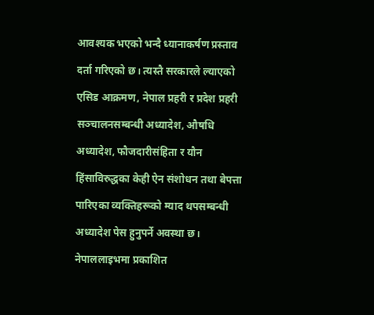आवश्यक भएको भन्दै ध्यानाकर्षण प्रस्ताव दर्ता गरिएको छ। त्यस्तै सरकारले ल्याएको एसिड आक्रमण, नेपाल प्रहरी र प्रदेश प्रहरी सञ्चालनसम्बन्धी अध्यादेश, औषधि अध्यादेश, फौजदारीसंहिता र यौन हिंसाविरुद्धका केही ऐन संशोधन तथा बेपत्ता पारिएका व्यक्तिहरूको म्याद थपसम्बन्धी अध्यादेश पेस हुनुपर्ने अवस्था छ।
नेपाललाइभमा प्रकाशित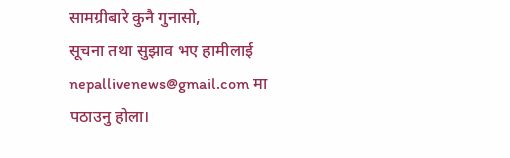सामग्रीबारे कुनै गुनासो,
सूचना तथा सुझाव भए हामीलाई nepallivenews@gmail.com मा
पठाउनु होला।